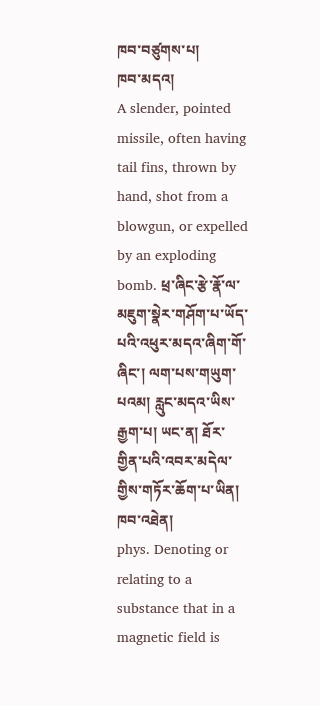ཁབ་བཙུགས་པ།
ཁབ་མདའ།
A slender, pointed missile, often having tail fins, thrown by hand, shot from a blowgun, or expelled by an exploding bomb. ཕྲ་ཞིང་རྩེ་རྣོ་ལ་མཇུག་སྣེར་གཤོག་པ་ཡོད་པའི་འཕུར་མདའ་ཞིག་གོ་ཞིང་། ལག་པས་གཡུག་པའམ། རླུང་མདའ་ཡིས་རྒྱག་པ། ཡང་ན། ཐོར་གྱིན་པའི་འབར་མདེལ་གྱིས་གཏོར་ཆོག་པ་ཡིན།
ཁབ་འཐེན།
phys. Denoting or relating to a substance that in a magnetic field is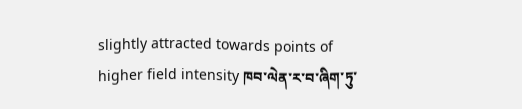slightly attracted towards points of higher field intensity ཁབ་ལེན་ར་བ་ཞིག་ཏུ་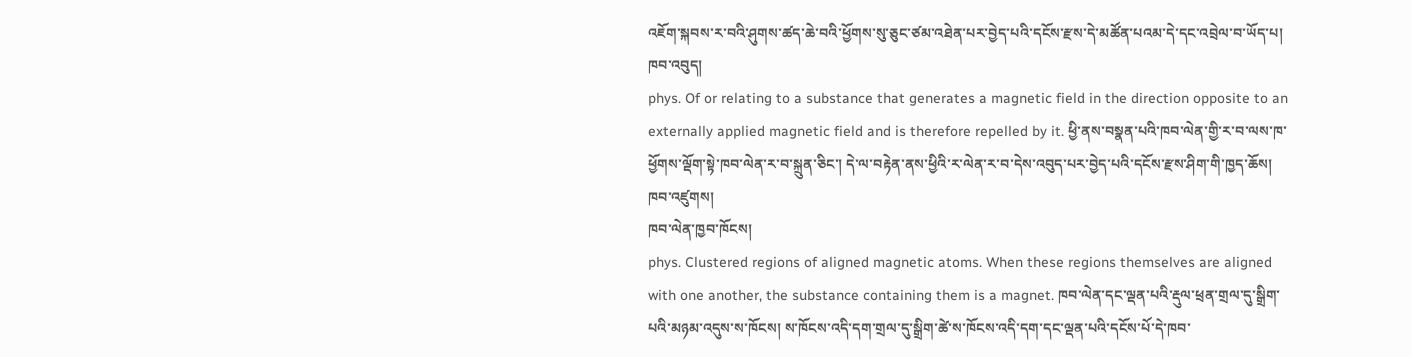འཇོག་སྐབས་ར་བའི་ཤུགས་ཚད་ཆེ་བའི་ཕྱོགས་སུ་ཅུང་ཙམ་འཐེན་པར་བྱེད་པའི་དངོས་རྫས་དེ་མཚོན་པའམ་དེ་དང་འབྲེལ་བ་ཡོད་པ།
ཁབ་འབུད།
phys. Of or relating to a substance that generates a magnetic field in the direction opposite to an externally applied magnetic field and is therefore repelled by it. ཕྱི་ནས་བསྣན་པའི་ཁབ་ལེན་གྱི་ར་བ་ལས་ཁ་ཕྱོགས་ལྡོག་སྟེ་ཁབ་ལེན་ར་བ་སྐྲུན་ཅིང་། དེ་ལ་བརྟེན་ནས་ཕྱིའི་ར་ལེན་ར་བ་དེས་འབུད་པར་བྱེད་པའི་དངོས་རྫས་ཤིག་གི་ཁྱད་ཆོས།
ཁབ་འཛུགས།
ཁབ་ལེན་ཁྱབ་ཁོངས།
phys. Clustered regions of aligned magnetic atoms. When these regions themselves are aligned with one another, the substance containing them is a magnet. ཁབ་ལེན་དང་ལྡན་པའི་རྡུལ་ཕྲན་གྲལ་དུ་སྒྲིག་པའི་མཉམ་འདུས་ས་ཁོངས། ས་ཁོངས་འདི་དག་གྲལ་དུ་སྒྲིག་ཚེ་ས་ཁོངས་འདི་དག་དང་ལྡན་པའི་དངོས་པོ་དེ་ཁབ་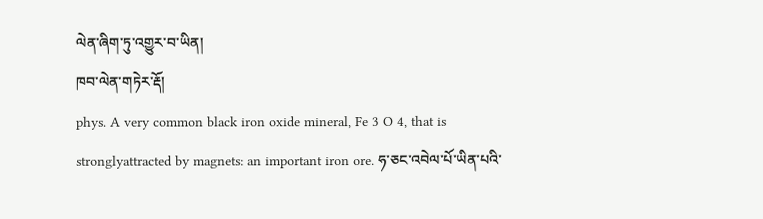ལེན་ཞིག་ཏུ་འགྱུར་བ་ཡིན།
ཁབ་ལེན་གཏེར་རྡོ།
phys. A very common black iron oxide mineral, Fe 3 O 4, that is stronglyattracted by magnets: an important iron ore. ཧ་ཅང་འབེལ་པོ་ཡིན་པའི་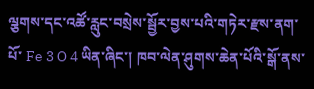ལྕགས་དང་འཚོ་རླུང་བསྲེས་སྦྱོར་བྱས་པའི་གཏེར་རྫས་ནག་པོ་ Fe 3 O 4 ཡིན་ཞིང་། ཁབ་ལེན་ཤུགས་ཆེན་པོའི་སྒོ་ནས་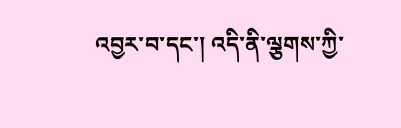འབྱར་བ་དང་། འདི་ནི་ལྕགས་ཀྱི་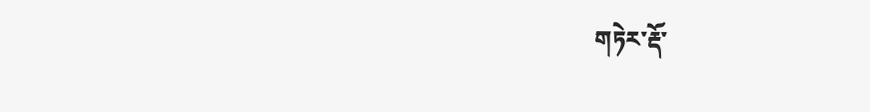གཏེར་རྡོ་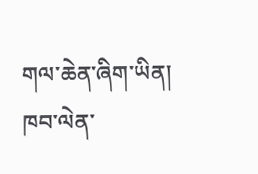གལ་ཆེན་ཞིག་ཡིན།
ཁབ་ལེན་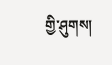གྱི་ཤུགས།